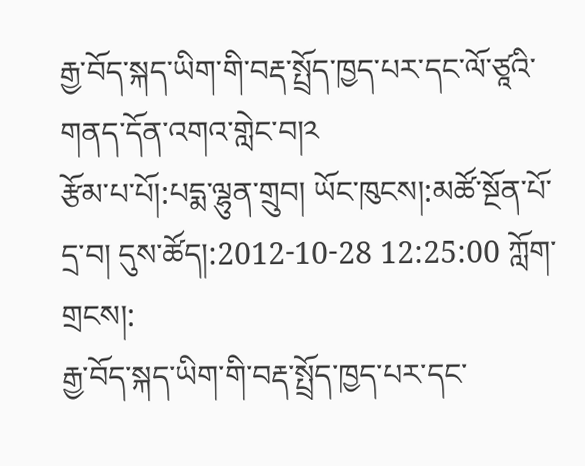རྒྱ་བོད་སྐད་ཡིག་གི་བརྡ་སྤྲོད་ཁྱད་པར་དང་ལོ་ཙཱའི་གནད་དོན་འགའ་གླེང་བ།༢
རྩོམ་པ་པོ།:པདྨ་ལྷུན་གྲུབ། ཡོང་ཁུངས།:མཚོ་སྔོན་པོ་དྲ་བ། དུས་ཚོད།:2012-10-28 12:25:00 ཀློག་གྲངས།:
རྒྱ་བོད་སྐད་ཡིག་གི་བརྡ་སྤྲོད་ཁྱད་པར་དང་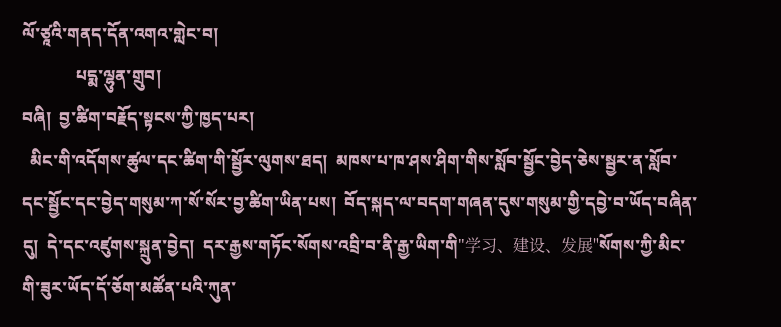ལོ་ཙཱའི་གནད་དོན་འགའ་གླེང་བ།
             པདྨ་ལྷུན་གྲུབ།
བཞི།  བྱ་ཚིག་བརྗོད་སྟངས་ཀྱི་ཁྱད་པར།
  མིང་གི་འདོགས་ཚུལ་དང་ཚིག་གི་སྦྱོར་ལུགས་ཐད།  མཁས་པ་ཁ་ཤས་ཤིག་གིས་སློབ་སྦྱོང་བྱེད་ཅེས་སྦྱར་ན་སློབ་དང་སྦྱོང་དང་བྱེད་གསུམ་ཀ་སོ་སོར་བྱ་ཚིག་ཡིན་པས།  བོད་སྐད་ལ་བདག་གཞན་དུས་གསུམ་གྱི་དབྱེ་བ་ཡོད་བཞིན་དུ།  དེ་དང་འཛུགས་སྐྲུན་བྱེད།  དར་རྒྱས་གཏོང་སོགས་འབྲི་བ་ནི་རྒྱ་ཡིག་གི"学习、建设、发展"སོགས་ཀྱི་མིང་གི་ཟུར་ཡོད་དོ་ཅོག་མཚོན་པའི་ཀུན་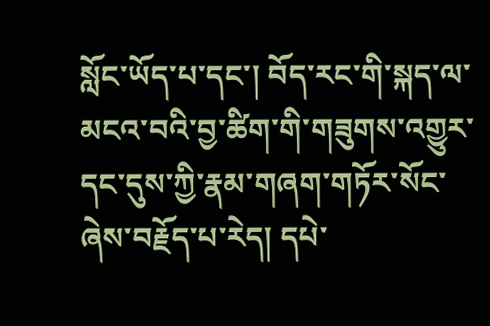སློང་ཡོད་པ་དང་། བོད་རང་གི་སྐད་ལ་མངའ་བའི་བྱ་ཚིག་གི་གཟུགས་འགྱུར་དང་དུས་ཀྱི་རྣམ་གཞག་གཏོར་སོང་ཞེས་བརྗོད་པ་རེད། དཔེ་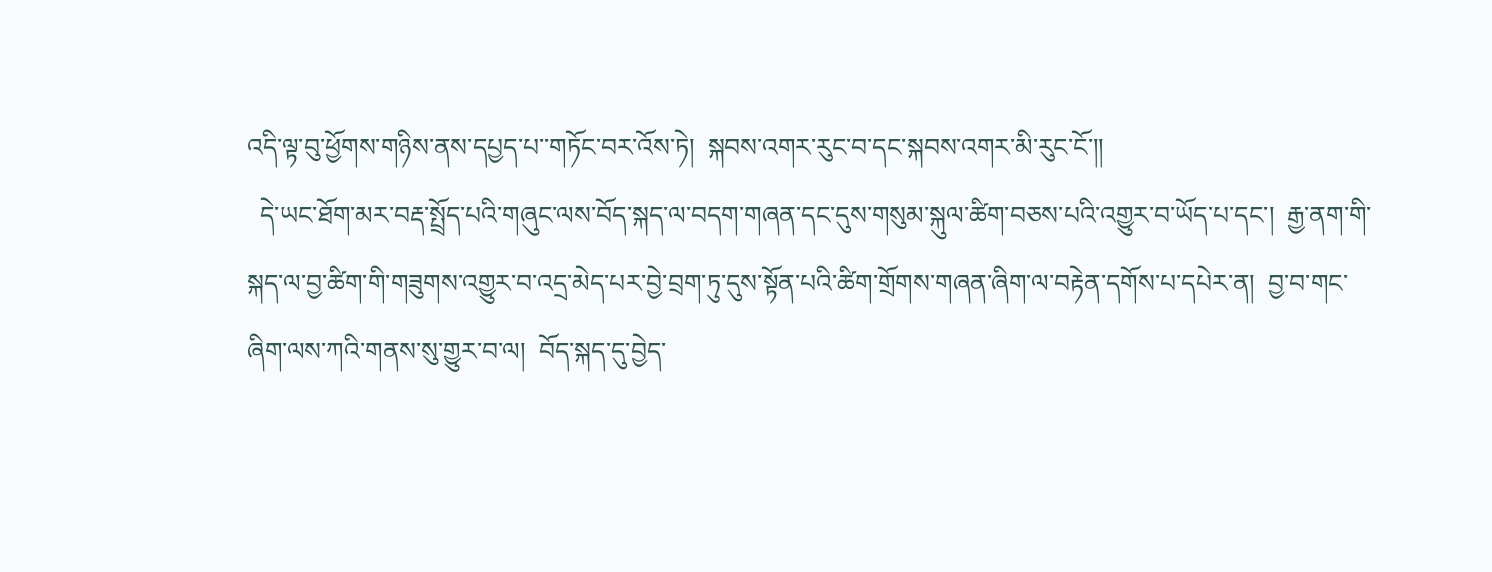འདི་ལྟ་བུ་ཕྱོགས་གཉིས་ནས་དཔྱད་པ་་གཏོང་བར་འོས་ཏེ།  སྐབས་འགར་རུང་བ་དང་སྐབས་འགར་མི་རུང་ངོ་།།
  དེ་ཡང་ཐོག་མར་བརྡ་སྤྲོད་པའི་གཞུང་ལས་བོད་སྐད་ལ་བདག་གཞན་དང་དུས་གསུམ་སྐུལ་ཚིག་བཅས་པའི་འགྱུར་བ་ཡོད་པ་དང་།  རྒྱ་ནག་གི་སྐད་ལ་བྱ་ཚིག་གི་གཟུགས་འགྱུར་བ་འདྲ་མེད་པར་བྱེ་བྲག་ཏུ་དུས་སྟོན་པའི་ཚིག་གྲོགས་གཞན་ཞིག་ལ་བརྟེན་དགོས་པ་དཔེར་ན།  བྱ་བ་གང་ཞིག་ལས་ཀའི་གནས་སུ་གྱུར་བ་ལ།  བོད་སྐད་དུ་བྱེད་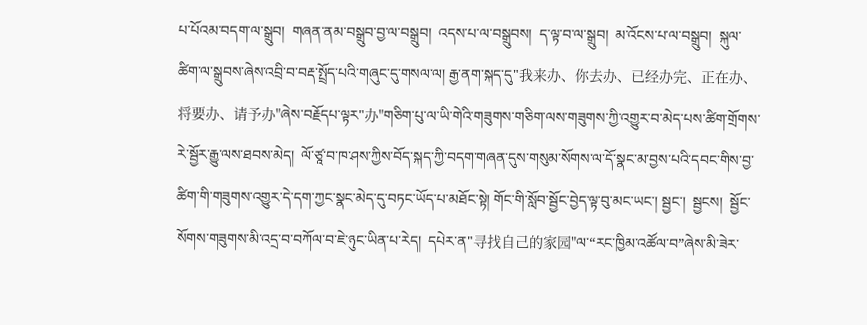པ་པོའམ་བདག་ལ་སྒྲུབ།  གཞན་ནམ་བསྒྲུབ་བྱ་ལ་བསྒྲུབ།  འདས་པ་ལ་བསྒྲུབས།  ད་ལྟ་བ་ལ་སྒྲུབ།  མ་འོངས་པ་ལ་བསྒྲུབ།  སྐུལ་ཚིག་ལ་སྒྲུབས་ཞེས་འབྲི་བ་བརྡ་སྤྲོད་པའི་གཞུང་དུ་གསལ་ལ། རྒྱ་ནག་སྐད་དུ"我来办、你去办、已经办完、正在办、将要办、请予办"ཞེས་བརྗོདཔ་ལྟར"办"གཅིག་པུ་ལ་ཡི་གེའི་གཟུགས་གཅིག་ལས་གཟུགས་ཀྱི་འགྱུར་བ་མེད་པས་ཚིག་གྲོགས་རེ་སྦྱོར་རྒྱུ་ལས་ཐབས་མེད།  ལོ་ཙཱ་བ་ཁ་ཤས་ཀྱིས་བོད་སྐད་ཀྱི་བདག་གཞན་དུས་གསུམ་སོགས་ལ་དོ་སྣང་མ་བྱས་པའི་དབང་གིས་བྱ་ཚིག་གི་གཟུགས་འགྱུར་དེ་དག་ཀྱང་སྣང་མེད་དུ་བཏང་ཡོད་པ་མཐོང་སྟེ། གོང་གི་སློབ་སྦྱོང་བྱེད་ལྟ་བུ་མང་ཡང་། སྦྱང་།  སྦྱངས།  སྦྱོང་སོགས་གཟུགས་མི་འདྲ་བ་བཀོལ་བ་ཇེ་ཉུང་ཡིན་པ་རེད།  དཔེར་ན"寻找自己的家园"ལ་“རང་ཁྱིམ་འཚོལ་བ”ཞེས་མི་ཟེར་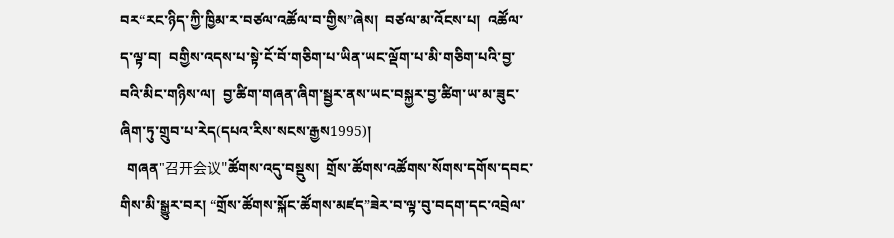བར“རང་ཉིད་ཀྱི་ཁྱིམ་ར་བཙལ་འཚོལ་བ་གྱིས”ཞེས།  བཙལ་མ་འོངས་པ།  འཚོལ་ད་ལྟ་བ།  བགྱིས་འདས་པ་སྟེ་ངོ་བོ་གཅིག་པ་ཡིན་ཡང་ལྡོག་པ་མི་གཅིག་པའི་བྱ་བའི་མིང་གཉིས་ལ།  བྱ་ཚིག་གཞན་ཞིག་སྦྱར་ནས་ཡང་བསྐྱར་བྱ་ཚིག་ཡ་མ་ཟུང་ཞིག་ཏུ་གྲུབ་པ་རེད(དཔའ་རིས་སངས་རྒྱས1995)།
  གཞན"召开会议"ཚོགས་འདུ་བསྡུས།  གྲོས་ཚོགས་འཚོགས་སོགས་དགོས་དབང་གིས་མི་སྒྱུར་བར། “གྲོས་ཚོགས་སྐོང་ཚོགས་མཛད”ཟེར་བ་ལྟ་བུ་བདག་དང་འབྲེལ་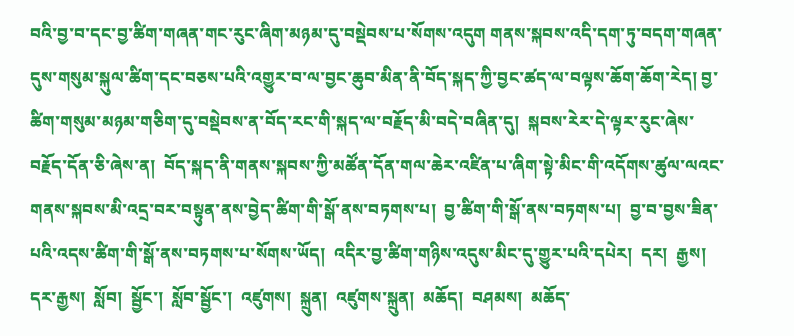བའི་བྱ་བ་དང་བྱ་ཚིག་གཞན་གང་རུང་ཞིག་མཉམ་དུ་བསྡེབས་པ་སོགས་འདུག གནས་སྐབས་འདི་དག་ཏུ་བདག་གཞན་དུས་གསུམ་སྐུལ་ཚིག་དང་བཅས་པའི་འགྱུར་བ་ལ་བྱང་ཆུབ་མིན་ནི་བོད་སྐད་ཀྱི་བྱང་ཚད་ལ་བལྟས་ཆོག་ཆོག་རེད། བྱ་ཚིག་གསུམ་མཉམ་གཅིག་དུ་བསྡེབས་ན་བོད་རང་གི་སྐད་ལ་བརྗོད་མི་བདེ་བཞིན་དུ།  སྐབས་རེར་དེ་ལྟར་རུང་ཞེས་བརྗོད་དོན་ཅི་ཞེས་ན།  བོད་སྐད་ནི་གནས་སྐབས་ཀྱི་མཚོན་དོན་གལ་ཆེར་འཛིན་པ་ཞིག་སྟེ་མིང་གི་འདོགས་ཚུལ་ལའང་གནས་སྐབས་མི་འདྲ་བར་བསྟུན་ནས་བྱེད་ཚིག་གི་སྒོ་ནས་བཏགས་པ།  བྱ་ཚིག་གི་སྒོ་ནས་བཏགས་པ།  བྱ་བ་བྱས་ཟིན་པའི་འདས་ཚིག་གི་སྒོ་ནས་བཏགས་པ་སོགས་ཡོད།  འདིར་བྱ་ཚིག་གཉིས་འདུས་མིང་དུ་གྱུར་པའི་དཔེར།  དར།  རྒྱས།  དར་རྒྱས།  སློབ།  སྦྱོང་།  སློབ་སྦྱོང་།  འཛུགས།  སྐྲུན།  འཛུགས་སྐྲུན།  མཆོད།  བཤམས།  མཆོད་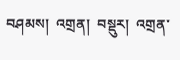བཤམས།  འགྲན།  བསྡུར།  འགྲན་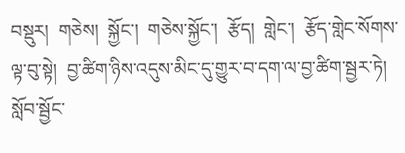བསྡུར།  གཅེས།  སྐྱོང་།  གཅེས་སྐྱོང་།  རྩོད།  གླེང་།  རྩོད་གླེང་སོགས་ལྟ་བུ་སྟེ།  བྱ་ཚིག་ཉིས་འདུས་མིང་དུ་གྱུར་བ་དག་ལ་བྱ་ཚིག་སྦྱར་ཏེ།  སློབ་སྦྱོང་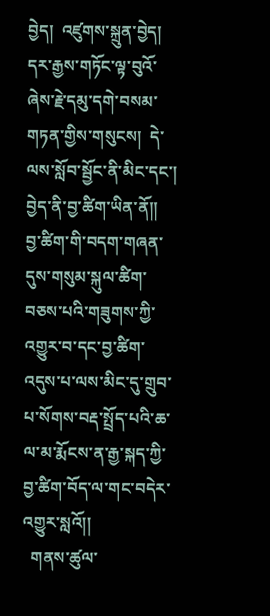བྱེད།  འཛུགས་སྐྲུན་བྱེད།  དར་རྒྱས་གཏོང་ལྟ་བུའོ་ཞེས་རྗེ་དམུ་དགེ་བསམ་གཏན་གྱིས་གསུངས།  དེ་ལས་སློབ་སྦྱོང་ནི་མིང་དང་།  བྱེད་ནི་བྱ་ཚིག་ཡིན་ནོ།།  བྱ་ཚིག་གི་བདག་གཞན་དུས་གསུམ་སྐུལ་ཚིག་བཅས་པའི་གཟུགས་ཀྱི་འགྱུར་བ་དང་བྱ་ཚིག་འདུས་པ་ལས་མིང་དུ་གྲུབ་པ་སོགས་བརྡ་སྤྲོད་པའི་ཆ་ལ་མ་རྨོངས་ན་རྒྱ་སྐད་ཀྱི་བྱ་ཚིག་བོད་ལ་གང་བདེར་འགྱུར་སླའོ།།
  གནས་ཚུལ་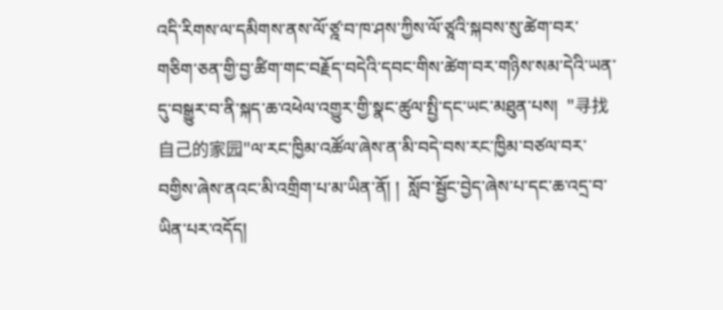འདི་རིགས་ལ་དམིགས་ནས་ལོ་ཙྰ་བ་ཁ་ཤས་ཀྱིས་ལོ་ཙཱའི་སྐབས་སུ་ཚེག་བར་གཅིག་ཅན་གྱི་བྱ་ཚིག་གང་བརྗོད་བདེའི་དབང་གིས་ཚེག་བར་གཉིས་སམ་དེའི་ཡན་དུ་བསྒྱུར་བ་ནི་སྐད་ཆ་འཕེལ་འགྱུར་གྱི་སྣང་ཚུལ་སྤྱི་དང་ཡང་མཐུན་པས།  "寻找自己的家园"ལ་རང་ཁྱིམ་འཚོལ་ཞེས་ན་མི་བདེ་བས་རང་ཁྱིམ་བཙལ་བར་བགྱིས་ཞེས་ནའང་མི་འགྲིག་པ་མ་ཡིན་ནོ། །  སློབ་སྦྱོང་བྱེད་ཞེས་པ་དང་ཆ་འདྲ་བ་ཡིན་པར་འདོད།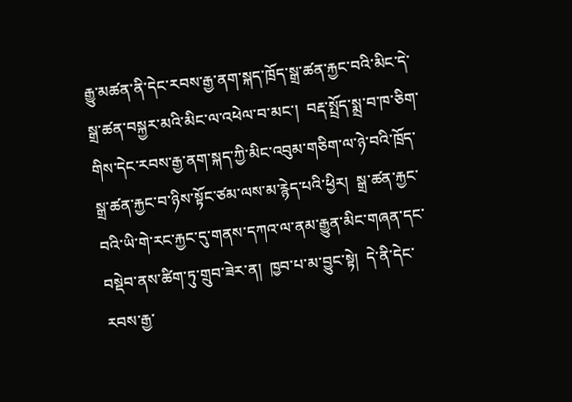རྒྱུ་མཚན་ནི་དེང་རབས་རྒྱ་ནག་སྐད་ཁྲོད་སྒྲ་ཚན་རྐྱང་བའི་མིང་དེ་སྒྲ་ཚན་བསྐྱར་མའི་མིང་ལ་འཕེལ་བ་མང་།  བརྡ་སྤྲོད་སྨྲ་བ་ཁ་ཅིག་གིས་དེང་རབས་རྒྱ་ནག་སྐད་ཀྱི་མིང་འབུམ་གཅིག་ལ་ཉེ་བའི་ཁྲོད་སྒྲ་ཚན་རྐྱང་བ་ཉིས་སྟོང་ཙམ་ལས་མ་རྙེད་པའི་ཕྱིར།  སྒྲ་ཚན་རྐྱང་བའི་ཡི་གེ་རང་རྐྱང་དུ་གནས་དཀའ་ལ་ནམ་རྒྱུན་མིང་གཞན་དང་བསྡེབ་ནས་ཚིག་ཏུ་གྲུབ་ཟེར་ན།  ཁྱབ་པ་མ་བྱུང་སྟེ།  དེ་ནི་དེང་རབས་རྒྱ་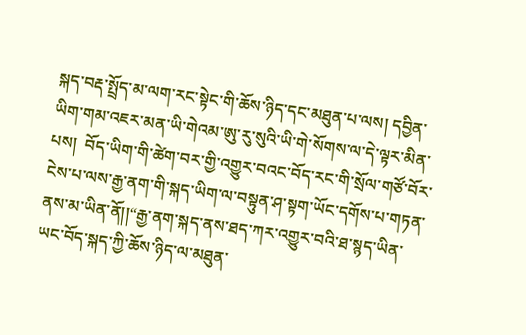སྐད་བརྡ་སྤྲོད་མ་ལག་རང་སྟེང་གི་ཆོས་ཉིད་དང་མཐུན་པ་ལས། དབྱིན་ཡིག་གམ་འཇར་མན་ཡི་གེའམ་ཨུ་རུ་སུའི་ཡི་གེ་སོགས་ལ་དེ་ལྟར་མིན་པས།  བོད་ཡིག་གི་ཚེག་བར་གྱི་འགྱུར་བའང་བོད་རང་གི་སྲོལ་གཙོ་བོར་ངེས་པ་ལས་རྒྱ་ནག་གི་སྐད་ཡིག་ལ་བསྟུན་ཤ་སྟག་ཡོང་དགོས་པ་གཏན་ནས་མ་ཡིན་ནོ།།“རྒྱ་ནག་སྐད་ནས་ཐད་ཀར་འགྱུར་བའི་ཐ་སྙད་ཡིན་ཡང་བོད་སྐད་ཀྱི་ཆོས་ཉིད་ལ་མཐུན་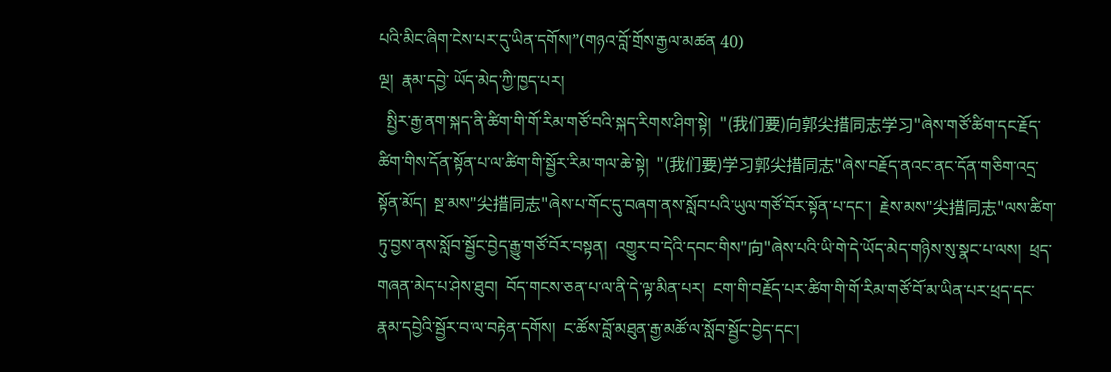པའི་མིང་ཞིག་ངེས་པར་དུ་ཡིན་དགོས།”(གཉའ་བློ་གྲོས་རྒྱལ་མཚན 40)
ལྔ།  རྣམ་དབྱེ་ ཡོད་མེད་ཀྱི་ཁྱད་པར།
  སྤྱིར་རྒྱ་ནག་སྐད་ནི་ཚིག་གི་གོ་རིམ་གཙོ་བའི་སྐད་རིགས་ཤིག་སྟེ།  "(我们要)向郭尖措同志学习"ཞེས་གཙོ་ཚིག་དང་རྗོད་ཚིག་གིས་དོན་སྟོན་པ་ལ་ཚིག་གི་སྦྱོར་རིམ་གལ་ཆེ་སྟེ།  "(我们要)学习郭尖措同志"ཞེས་བརྗོད་ནའང་ནང་དོན་གཅིག་འདྲ་སྟོན་མོད།  སྔ་མས"尖措同志"ཞེས་པ་གོང་དུ་བཞག་ནས་སློབ་པའི་ཡུལ་གཙོ་བོར་སྟོན་པ་དང་།  རྗེས་མས"尖措同志"ལས་ཚིག་ཏུ་བྱས་ནས་སློབ་སྦྱོང་བྱེད་རྒྱུ་གཙོ་བོར་བསྟན།  འགྱུར་བ་དེའི་དབང་གིས"向"ཞེས་པའི་ཡི་གེ་དེ་ཡོད་མེད་གཉིས་སུ་སྣང་པ་ལས།  ཕྲད་གཞན་མེད་པ་ཤེས་ཐུབ།  བོད་གངས་ཅན་པ་ལ་ནི་དེ་ལྟ་མིན་པར།  ངག་གི་བརྗོད་པར་ཚིག་གི་གོ་རིམ་གཙོ་བོ་མ་ཡིན་པར་ཕྲད་དང་རྣམ་དབྱེའི་སྦྱོར་བ་ལ་བརྟེན་དགོས།  ང་ཚོས་བློ་མཐུན་རྒྱ་མཚོ་ལ་སློབ་སྦྱོང་བྱེད་དང་།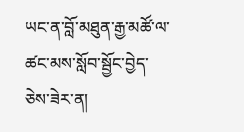ཡང་ན་བློ་མཐུན་རྒྱ་མཚོ་ལ་ཚང་མས་སློབ་སྦྱོང་བྱེད་ཅེས་ཟེར་ན།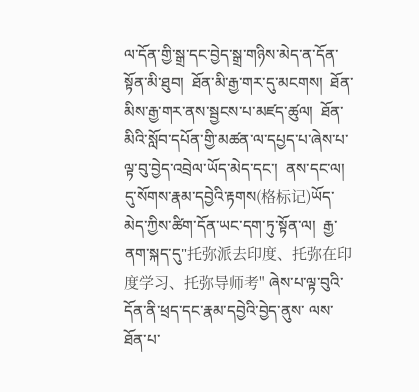ལ་དོན་གྱི་སྒྲ་དང་བྱེད་སྒྲ་གཉིས་མེད་ན་དོན་སྟོན་མི་ཐུབ།  ཐོན་མི་རྒྱ་གར་དུ་མངགས།  ཐོན་མིས་རྒྱ་གར་ནས་སྦྱངས་པ་མཛད་ཚུལ།  ཐོན་མིའི་སློབ་དཔོན་གྱི་མཚན་ལ་དཔྱད་པ་ཞེས་པ་ལྟ་བུ་བྱེད་འབྲེལ་ཡོད་མེད་དང་།  ནས་དང་ལ།  དུ་སོགས་རྣམ་དབྱེའི་རྟགས(格标记)ཡོད་མེད་ཀྱིས་ཚིག་དོན་ཡང་དག་ཏུ་སྟོན་ལ།  རྒྱ་ནག་སྐད་དུ"托弥派去印度、托弥在印度学习、托弥导师考" ཞེས་པ་ལྟ་བུའི་དོན་ནི་ཕྲད་དང་རྣམ་དབྱེའི་བྱེད་ནུས་ ལས་ཐོན་པ་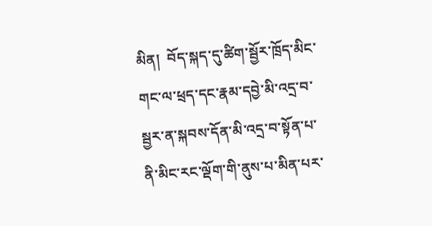མིན།  བོད་སྐད་དུ་ཚིག་སྦྱོར་ཁྲོད་མིང་གང་ལ་ཕྲད་དང་རྣམ་དབྱེ་མི་འདྲ་བ་སྦྱར་ན་སྐབས་དོན་མི་འདྲ་བ་སྟོན་པ་ནི་མིང་རང་ལྡོག་གི་ནུས་པ་མིན་པར་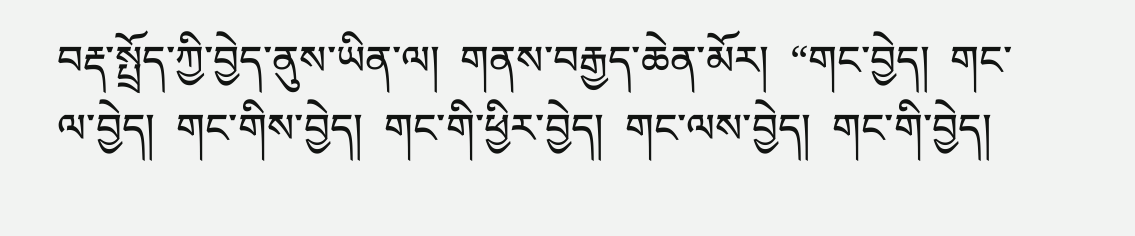བརྡ་སྤྲོད་ཀྱི་བྱེད་ནུས་ཡིན་ལ།  གནས་བརྒྱད་ཆེན་མོར།  “གང་བྱེད།  གང་ལ་བྱེད།  གང་གིས་བྱེད།  གང་གི་ཕྱིར་བྱེད།  གང་ལས་བྱེད།  གང་གི་བྱེད།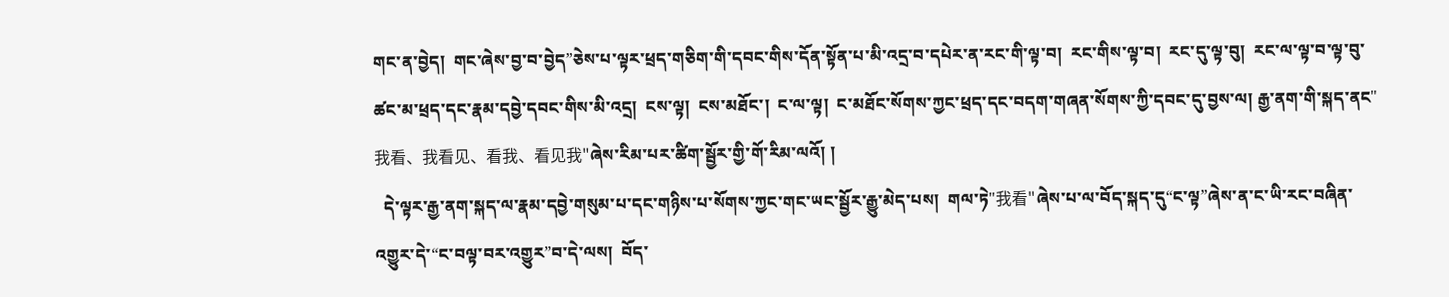གང་ན་བྱེད།  གང་ཞེས་བྱ་བ་བྱེད”ཅེས་པ་ལྟར་ཕྲད་གཅིག་གི་དབང་གིས་དོན་སྟོན་པ་མི་འདྲ་བ་དཔེར་ན་རང་གི་ལྟ་བ།  རང་གིས་ལྟ་བ།  རང་དུ་ལྟ་བུ།  རང་ལ་ལྟ་བ་ལྟ་བུ་ཚང་མ་ཕྲད་དང་རྣམ་དབྱེ་དབང་གིས་མི་འདྲ།  ངས་ལྟ།  ངས་མཐོང་།  ང་ལ་ལྟ།  ང་མཐོང་སོགས་ཀྱང་ཕྲད་དང་བདག་གཞན་སོགས་ཀྱི་དབང་དུ་བྱས་ལ། རྒྱ་ནག་གི་སྐད་ནང"我看、我看见、看我、看见我"ཞེས་རིམ་པར་ཚིག་སྦྱོར་གྱི་གོ་རིམ་ལའོ། །
  དེ་ལྟར་རྒྱ་ནག་སྐད་ལ་རྣམ་དབྱེ་གསུམ་པ་དང་གཉིས་པ་སོགས་ཀྱང་གང་ཡང་སྦྱོར་རྒྱུ་མེད་པས།  གལ་ཏེ"我看"ཞེས་པ་ལ་བོད་སྐད་དུ“ང་ལྟ”ཞེས་ན་ང་ཡི་རང་བཞིན་འགྱུར་དེ་“ང་བལྟ་བར་འགྱུར”བ་དེ་ལས།  བོད་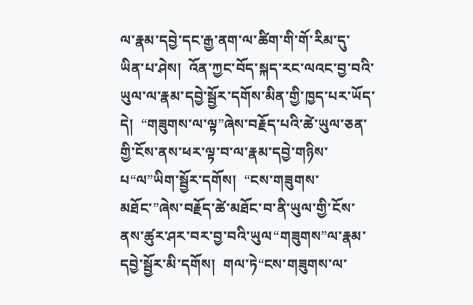ལ་རྣམ་དབྱེ་དང་རྒྱ་ནག་ལ་ཚིག་གི་གོ་རིམ་དུ་ཡིན་པ་ཤེས།  འོན་ཀྱང་བོད་སྐད་རང་ལའང་བྱ་བའི་ཡུལ་ལ་རྣམ་དབྱེ་སྦྱོར་དགོས་མིན་གྱི་ཁྱད་པར་ཡོད་དེ།  “གཟུགས་ལ་ལྟ”ཞེས་བརྗོད་པའི་ཚེ་ཡུལ་ཅན་གྱི་ངོས་ནས་ཕར་ལྟ་བ་ལ་རྣམ་དབྱེ་གཉིས་པ“ལ”ཡིག་སྦྱོར་དགོས།  “ངས་གཟུགས་མཐོང་”ཞེས་བརྗོད་ཚེ་མཐོང་བ་ནི་ཡུལ་གྱི་ངོས་ནས་ཚུར་ཤར་བར་བྱ་བའི་ཡུལ“གཟུགས”ལ་རྣམ་དབྱེ་སྦྱོར་མི་དགོས།  གལ་ཏེ“ངས་གཟུགས་ལ་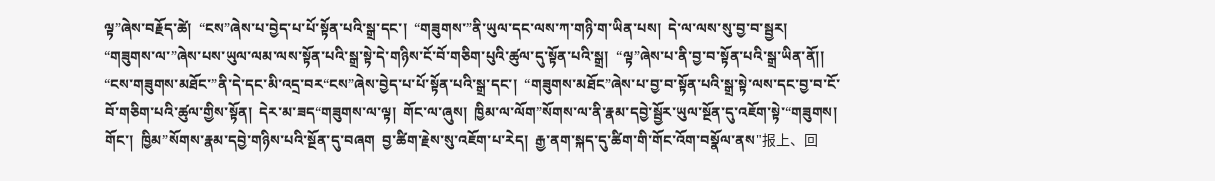ལྟ”ཞེས་བརྗོད་ཚེ།  “ངས”ཞེས་པ་བྱེད་པ་པོ་སྟོན་པའི་སྒྲ་དང་།  “གཟུགས་”ནི་ཡུལ་དང་ལས་ཀ་གཉི་ག་ཡིན་པས།  དེ་ལ་ལས་སུ་བྱ་བ་སྦྱར།  “གཟུགས་ལ་”ཞེས་པས་ཡུལ་ལམ་ལས་སྟོན་པའི་སྒྲ་སྟེ་དེ་གཉིས་ངོ་བོ་གཅིག་པུའི་ཚུལ་དུ་སྟོན་པའི་སྒྲ།  “ལྟ”ཞེས་པ་ནི་བྱ་བ་སྟོན་པའི་སྒྲ་ཡིན་ནོ།།  “ངས་གཟུགས་མཐོང་”ནི་དེ་དང་མི་འདྲ་བར“ངས”ཞེས་བྱེད་པ་པོ་སྟོན་པའི་སྒྲ་དང་།  “གཟུགས་མཐོང”ཞེས་པ་བྱ་བ་སྟོན་པའི་སྒྲ་སྟེ་ལས་དང་བྱ་བ་ངོ་བོ་གཅིག་པའི་ཚུལ་གྱིས་སྟོན།  དེར་མ་ཟད“གཟུགས་ལ་ལྟ།  གོང་ལ་ཞུས།  ཁྱིམ་ལ་ལོག”སོགས་ལ་ནི་རྣམ་དབྱེ་སྦྱོར་ཡུལ་སྔོན་དུ་འཇོག་སྟེ་“གཟུགས།  གོང་།  ཁྱིམ”སོགས་རྣམ་དབྱེ་གཉིས་པའི་སྔོན་དུ་བཞག  བྱ་ཚིག་རྗེས་སུ་འཇོག་པ་རེད།  རྒྱ་ནག་སྐད་དུ་ཚིག་གི་གོང་འོག་བསྣོལ་ནས"报上、回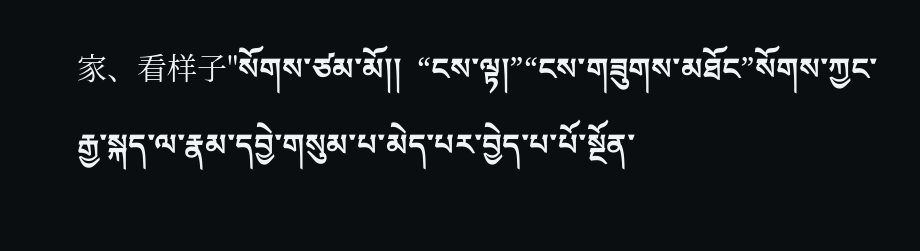家、看样子"སོགས་ཙམ་མོ།།  “ངས་ལྟ།”“ངས་གཟུགས་མཐོང”སོགས་ཀྱང་རྒྱ་སྐད་ལ་རྣམ་དབྱེ་གསུམ་པ་མེད་པར་བྱེད་པ་པོ་སྔོན་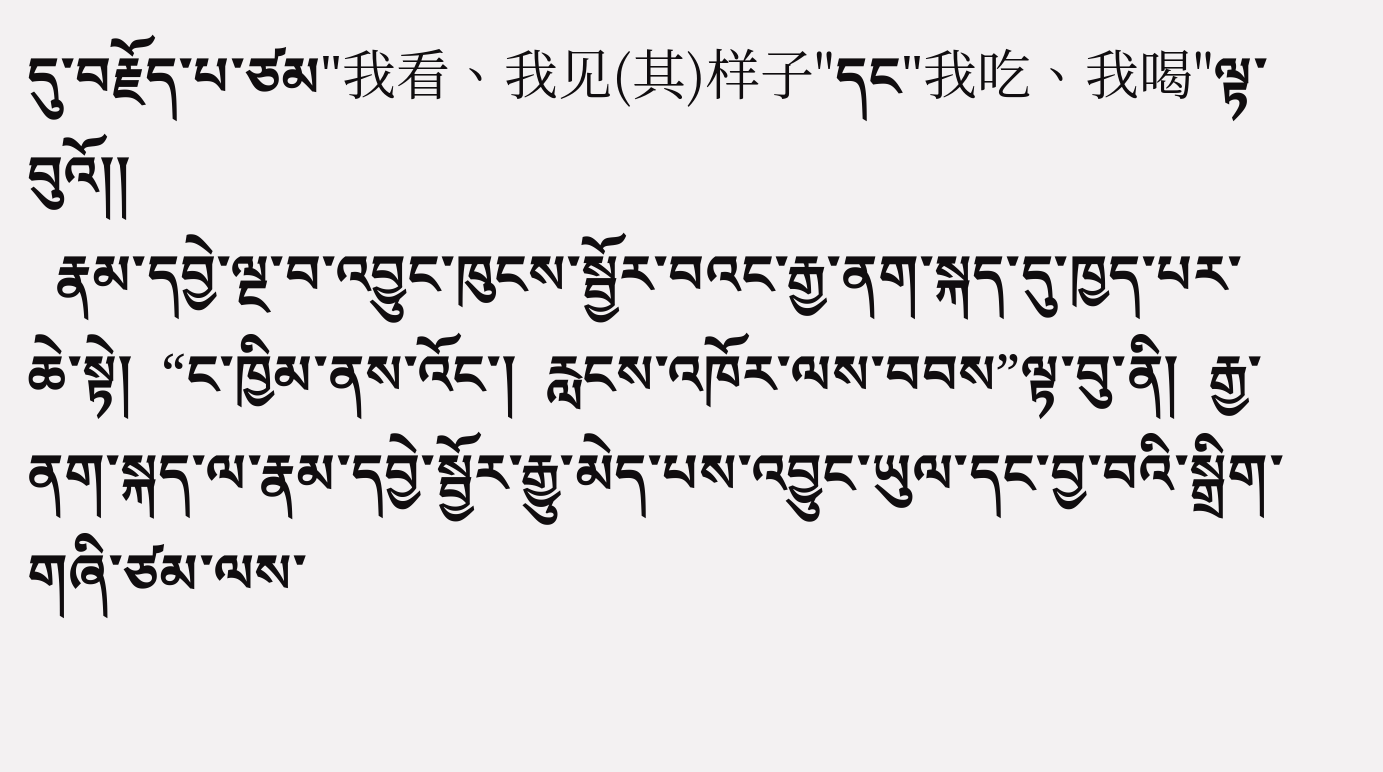དུ་བརྗོད་པ་ཙམ"我看、我见(其)样子"དང"我吃、我喝"ལྟ་བུའོ།།
  རྣམ་དབྱེ་ལྔ་བ་འབྱུང་ཁུངས་སྦྱོར་བའང་རྒྱ་ནག་སྐད་དུ་ཁྱད་པར་ཆེ་སྟེ།  “ང་ཁྱིམ་ནས་འོང་།  རླངས་འཁོར་ལས་བབས”ལྟ་བུ་ནི།  རྒྱ་ནག་སྐད་ལ་རྣམ་དབྱེ་སྦྱོར་རྒྱུ་མེད་པས་འབྱུང་ཡུལ་དང་བྱ་བའི་སྒྲིག་གཞི་ཙམ་ལས་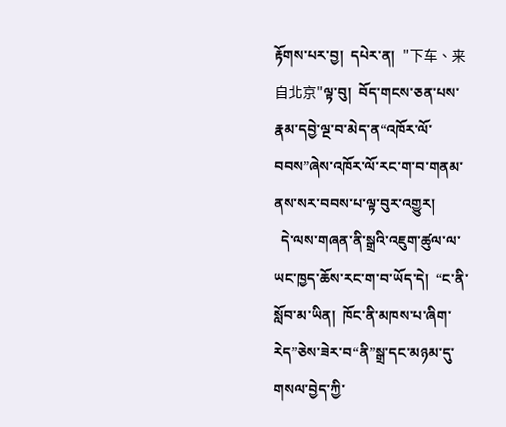རྟོགས་པར་བྱ།  དཔེར་ན།  "下车、来自北京"ལྟ་བུ།  བོད་གངས་ཅན་པས་རྣམ་དབྱེ་ལྔ་བ་མེད་ན“འཁོར་ལོ་བབས”ཞེས་འཁོར་ལོ་རང་ག་བ་གནམ་ནས་སར་བབས་པ་ལྟ་བུར་འགྱུར།
  དེ་ལས་གཞན་ནི་སྒྲའི་འཇུག་ཚུལ་ལ་ཡང་ཁྱད་ཆོས་རང་ག་བ་ཡོད་དེ།  “ང་ནི་སློབ་མ་ཡིན།  ཁོང་ནི་མཁས་པ་ཞིག་རེད”ཅེས་ཟེར་བ“ནི”སྒྲ་དང་མཉམ་དུ་གསལ་བྱེད་ཀྱི་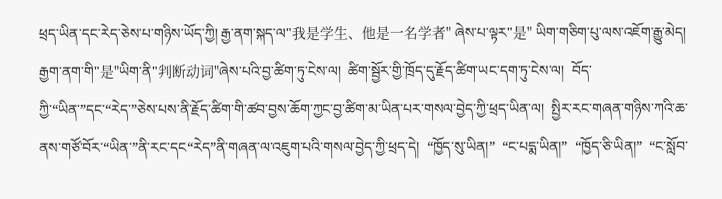ཕྲད་ཡིན་དང་རེད་ཅེས་པ་གཉིས་ཡོད་ཀྱི། རྒྱ་ནག་སྐད་ལ"我是学生、他是一名学者" ཞེས་པ་ལྟར"是" ཡིག་གཅིག་པུ་ལས་འཇོག་རྒྱུ་མེད། རྒྱག་ནག་གི"是"ཡིག་ནི"判断动词"ཞེས་པའི་བྱ་ཚིག་ཏུ་ངེས་ལ།  ཚིག་སྦྱོར་གྱི་ཁྲོད་དུ་རྗོད་ཚིག་ཡང་དག་ཏུ་ངེས་ལ།  བོད་ཀྱི་“ཡིན་”དང་“རེད་”ཅེས་པས་ནི་རྗོད་ཚིག་གི་ཚབ་བྱས་ཆོག་ཀྱང་བྱ་ཚིག་མ་ཡིན་པར་གསལ་བྱེད་ཀྱི་ཕྲད་ཡིན་ལ།  སྤྱིར་རང་གཞན་གཉིས་ཀའི་ཆ་ནས་གཙོ་བོར་“ཡིན་”ནི་རང་དང“རེད”ནི་གཞན་ལ་འཇུག་པའི་གསལ་བྱེད་ཀྱི་ཕྲད་དེ།  “ཁྱོད་སུ་ཡིན།”  “ང་པདྨ་ཡིན།”  “ཁྱོད་ཅི་ཡིན།”  “ང་སློབ་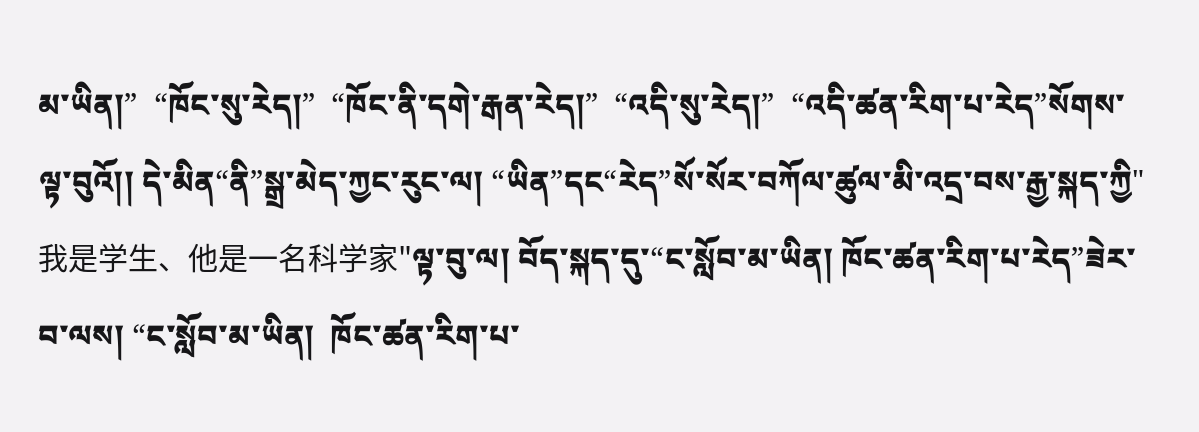མ་ཡིན།”  “ཁོང་སུ་རེད།”  “ཁོང་ནི་དགེ་རྒན་རེད།”  “འདི་སུ་རེད།”  “འདི་ཚན་རིག་པ་རེད”སོགས་ལྟ་བུའོ།། དེ་མིན“ནི”སྒྲ་མེད་ཀྱང་རུང་ལ། “ཡིན”དང“རེད”སོ་སོར་བཀོལ་ཚུལ་མི་འདྲ་བས་རྒྱ་སྐད་ཀྱི"我是学生、他是一名科学家"ལྟ་བུ་ལ། བོད་སྐད་དུ་“ང་སློབ་མ་ཡིན། ཁོང་ཚན་རིག་པ་རེད”ཟེར་བ་ལས། “ང་སློབ་མ་ཡིན།  ཁོང་ཚན་རིག་པ་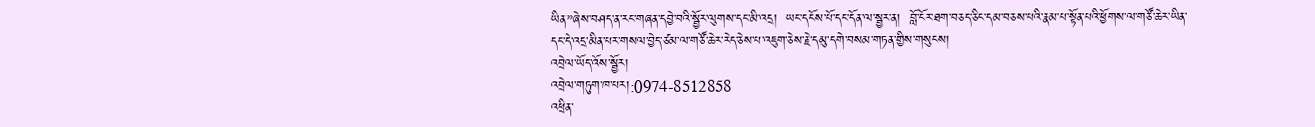ཡིན”ཞེས་བཤད་ན་རང་གཞན་དབྱེ་བའི་སྦྱོར་ལུགས་དང་མི་འདྲ།  ཡང་དངོས་པོ་དང་དོན་ལ་སྦྱར་ན།  བློ་ངོར་ཐག་བཅད་ཅིང་དམ་བཅས་པའི་རྣམ་པ་སྟོན་པའི་ཕྱོགས་ལ་གཙོ་ཆེར་ཡིན་དང་དེ་འདྲ་མིན་པར་གསལ་བྱེད་ཙམ་ལ་གཙོ་ཆེར་རེད་ཅེས་པ་འཇུག་ཅེས་རྗེ་དམུ་དགེ་བསམ་གཏན་གྱིས་གསུངས།
འབྲེལ་ཡོད་འོས་སྦྱོར།
འབྲེལ་གཏུག་ཁ་པར།:0974-8512858
འཕྲིན་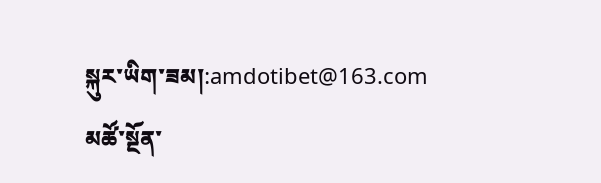སྐུར་ཡིག་ཟམ།:amdotibet@163.com
མཚོ་སྔོན་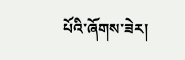པོའི་ཞོགས་ཟེར།